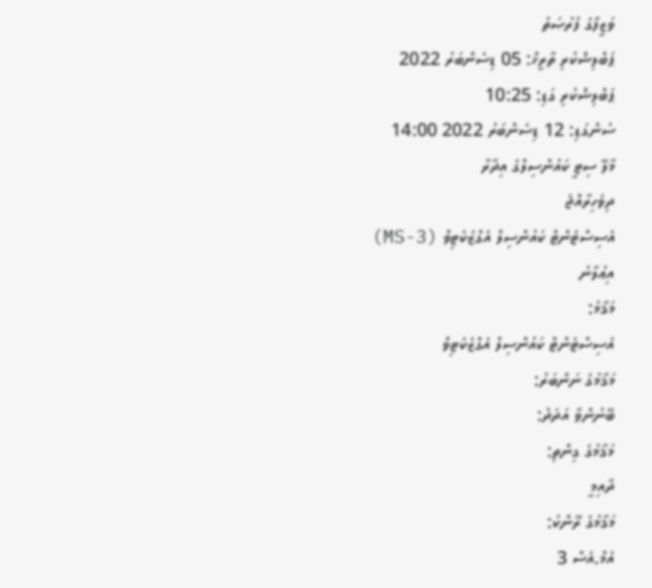ވަޒީފާގެ ފުރުޞަތު
ޕަބްލިޝްކުރި ތާރީޚް: 05 ޑިސެންބަރު 2022
ޕަބްލިޝްކުރި ގަޑި: 10:25
ސުންގަޑި: 12 ޑިސެންބަރު 2022 14:00
މާލޭ ސިޓީ ކައުންސިލްގެ އިދާރާ
ދިވެހިރާއްޖެ
އެސިސްޓެންޓް ކައުންސިލް އެގްޒެކެޓިވް (MS-3)
އިޢުލާނު
މަޤާމު:
އެސިސްޓެންޓް ކައުންސިލް އެގްޒެކެޓިވް
މަޤާމުގެ ނަންބަރު:
ބޭނުންވާ އަދަދު:
މަޤާމުގެ ގިންތި:
ދާއިމީ
މަޤާމުގެ ރޭންކު:
އެމް.އެސް 3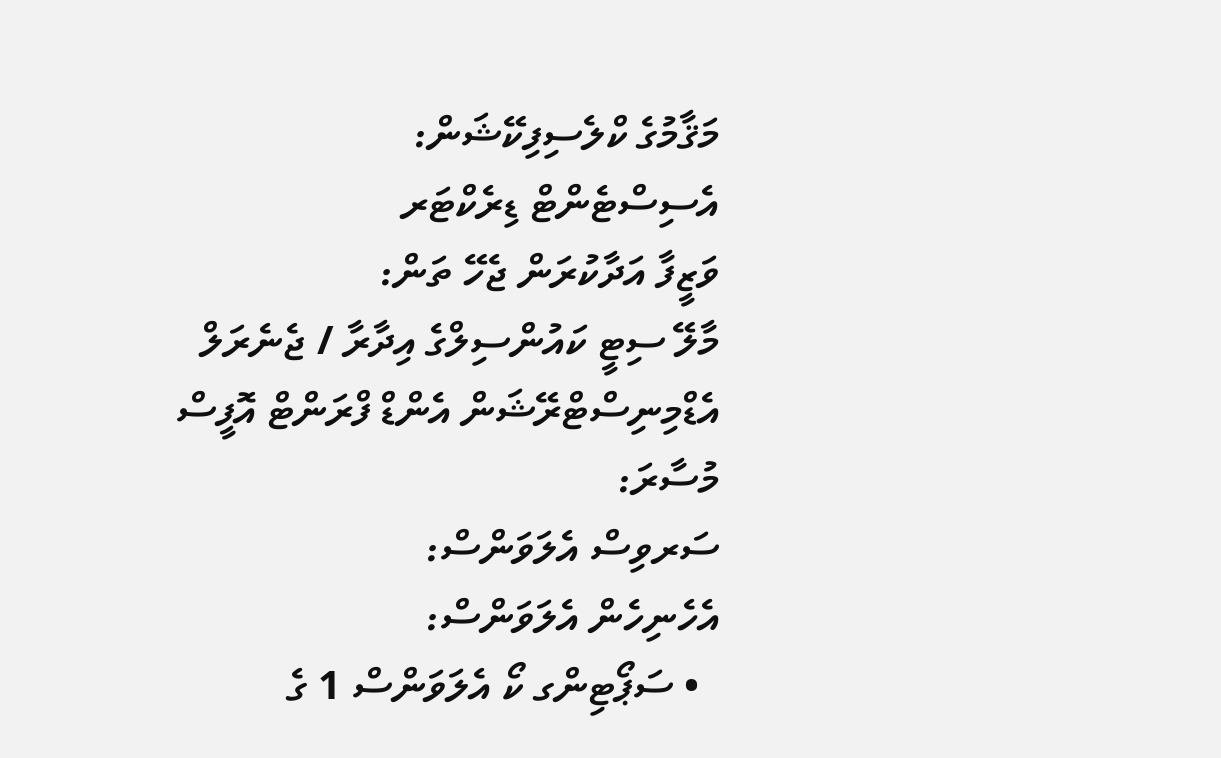މަޤާމުގެ ކްލެސިފިކޭޝަން:
އެސިސްޓެންޓް ޑިރެކްޓަރ
ވަޒީފާ އަދާކުރަން ޖެހޭ ތަން:
މާލޭ ސިޓީ ކައުންސިލްގެ އިދާރާ / ޖެނެރަލް އެޑްމިނިސްޓްރޭޝަން އެންޑް ފްރަންޓް އޮފީސް
މުސާރަ:
ސަރވިސް އެލަވަންސް:
އެހެނިހެން އެލަވަންސް:
  • ސަޕޯޓިންގ ކޯ އެލަވަންސް 1 ގެ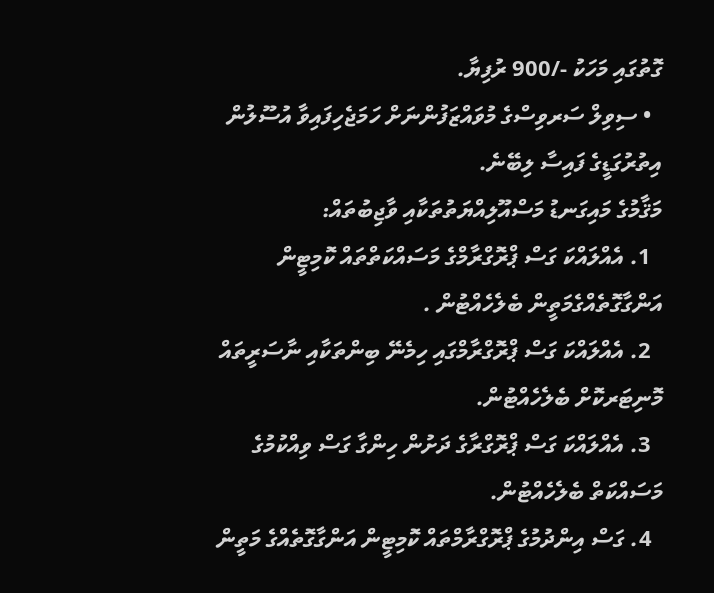ގޮތުގައި މަހަކު -/900 ރުފިޔާ.
  • ސިވިލް ސަރވިސްގެ މުވައްޒަފުންނަށް ހަމަޖެހިފައިވާ އުސޫލުން އިތުރުގަޑީގެ ފައިސާ ލިބޭނެ.
މަޤާމުގެ މައިގަނޑު މަސްއޫލިއްޔަތުތަކާއި ވާޖިބުތައް:
  1. އެއްލައްކަ ގަސް ޕްރޮގްރާމްގެ މަސައްކަތްތައް ކޮމިޓީން އަންގާގޮތެއްގެމަތީން ބެލެހެއްޓުން .
  2. އެއްލައްކަ ގަސް ޕްރޮގްރާމްގައި ހިމެނޭ ބިންތަކާއި ނާސަރީތައް މޮނިޓަރކޮށް ބެލެހެއްޓުން.
  3. އެއްލައްކަ ގަސް ޕްރޮގްރާގެ ދަށުން ހިންގާ ގަސް ވިއްކުމުގެ މަސައްކަތް ބެލެހެއްޓުން.
  4. ގަސް އިންދުމުގެ ޕްރޮގްރާމްތައް ކޮމިޓީން އަންގާގޮތެއްގެ މަތީން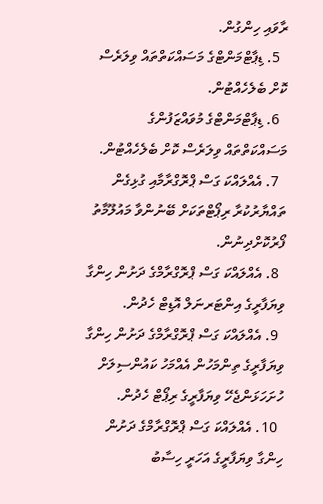ރާވައި ހިންގުން.
  5. ޑިޕާޓްމަންޓްގެ މަސައްކަތްތައް ވިލަރެސް ކޮށް ބެލެހެއްޓުން.
  6. ޑިޕާޓްމަންޓްގެ މުވައްޒަފުންގެ މަސައްކަތްތައް ވިލަރެސް ކޮށް ބެލެހެއްޓުން.
  7. އެއްލައްކަ ގަސް ޕްރޮގްރާމާއި ގުޅިގެން ތައްޔާރުކުރާ ރިޕޯޓްތަކަށް ބޭނުންވާ މައުލޫމާތު ފޯރުކޮށްދިނުން.
  8. އެއްލައްކަ ގަސް ޕްރޮގްރާމްގެ ދަށުން ހިންގާ ވިޔަފާރީގެ އިންޓަރނަލް އޮޑިޓް ހެދުން.
  9. އެއްލައްކަ ގަސް ޕްރޮގްރާމްގެ ދަށުން ހިންގާ ވިޔަފާރީގެ ތިންމަހުން އެއްމަހު ކައުންސިލަށް ހުށަހަޅަންޖެހޭ ވިޔަފާރީގެ ރިޕޯޓް ހެދުން.
  10. އެއްލައްކަ ގަސް ޕްރޮގްރާމްގެ ދަށުން ހިންގާ ވިޔަފާރީގެ އަހަރީ ހިސާބު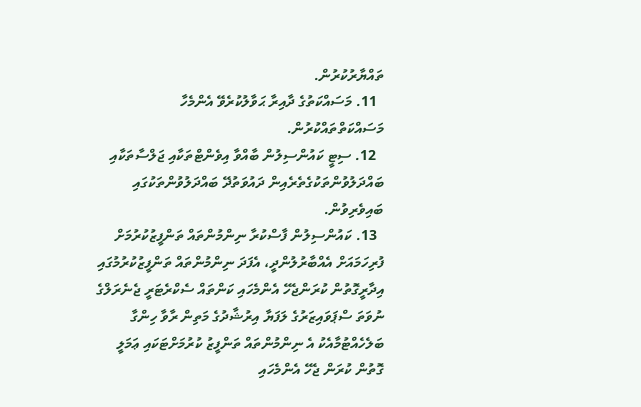ތައްޔާރުކުރުން.
  11. މަސައްކަތުގެ ދާއިރާ ޙަވާލުކުރެވޭ އެންމެހާ މަސައްކަތްތައްކުރުން.
  12. ސިޓީ ކައުންސިލުން ބާއްވާ އިވެންޓްތަކާއި ޖަލްސާތަކާއި ބައްދަލުވުންތަކުގެތެރެއިން ދައުވަތުދޭ ބައްދަލުވުންތަކުގައި ބައިވެރިވުން.
  13. ކައުންސިލުން ފާސްކުރާ ނިންމުންތައް ތަންފީޒުކުރުމަށް ފުރިހަމައަށް އެއްބާރުލުންދީ، އެފަދަ ނިންމުންތައް ތަންފީޒުކުރުމުގައި އިދާރީގޮތުން ކުރަންޖެހޭ އެންމެހައި ކަންތައް ސެކްރެޓަރީ ޖެނެރަލްގެ ނުވަތަ ސްޕަވައިޒަރުގެ ލަފަޔާ އިރުޝާދުގެ މަތިން ރާވާ ހިންގާ ބަލެހެއްޓުމާއެކު އެ ނިންމުންތައް ތަންފީޒު ކުރުމަށްޓަކައި ޢަމަލީ ގޮތުން ކުރަން ޖެހޭ އެންމެހައި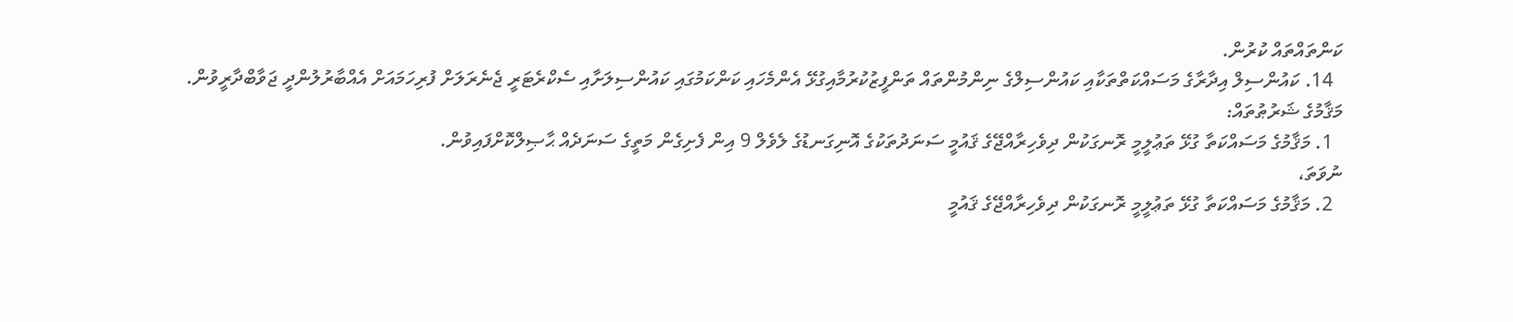ކަންތައްތައް ކުރުން.
  14. ކައުންސިލް އިދާރާގެ މަސައްކަތްތަކާއި ކައުންސިލްގެ ނިންމުންތައް ތަންފީޒުކުރުމާއިގުޅޭ އެންމެހައި ކަންކަމުގައި ކައުންސިލަށާއި ސެކްރެޓަރީ ޖެނެރަލަށް ފުރިހަމައަށް އެއްބާރުލުންދީ ޖަވާބްދާރީވުން.
މަޤާމުގެ ޝަރުޠުތައް:
  1. މަޤާމުގެ މަސައްކަތާ ގުޅޭ ތަޢުލީމީ ރޮނގަކުން ދިވެހިރާއްޖޭގެ ޤައުމީ ސަނަދުތަކުގެ އޮނިގަނޑުގެ ލެވެލް 9 އިން ފެށިގެން މަތީގެ ސަނަދެއް ޙާޞިލްކޮށްފައިވުން.
ނުވަތަ،
  2. މަޤާމުގެ މަސައްކަތާ ގުޅޭ ތަޢުލީމީ ރޮނގަކުން ދިވެހިރާއްޖޭގެ ޤައުމީ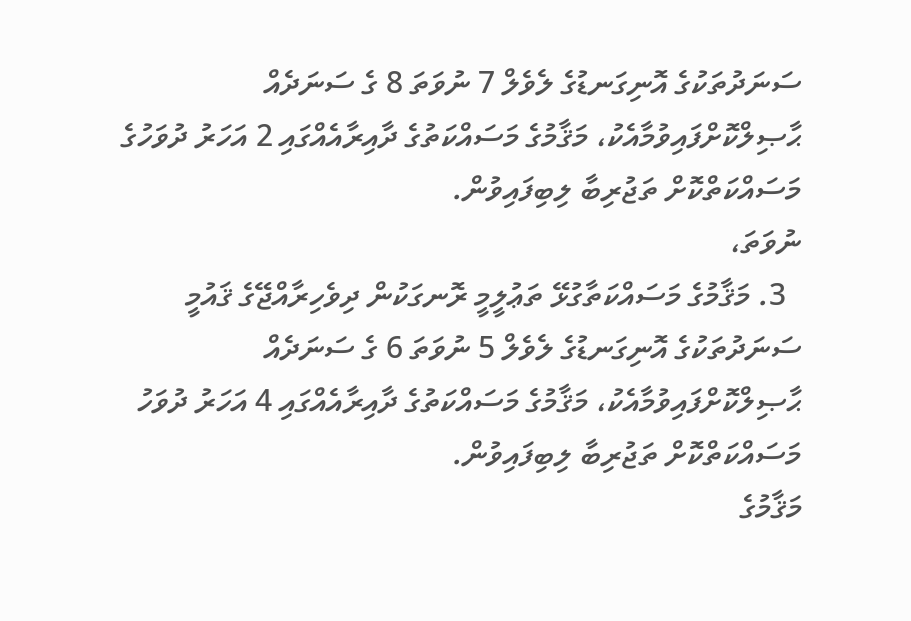ސަނަދުތަކުގެ އޮނިގަނޑުގެ ލެވެލް 7 ނުވަތަ 8 ގެ ސަނަދެއް ޙާޞިލްކޮށްފައިވުމާއެކު، މަޤާމުގެ މަސައްކަތުގެ ދާއިރާއެއްގައި 2 އަހަރު ދުވަހުގެ މަސައްކަތްކޮށް ތަޖުރިބާ ލިބިފައިވުން.
ނުވަތަ،
  3. މަޤާމުގެ މަސައްކަތާގުޅޭ ތަޢުލީމީ ރޮނގަކުން ދިވެހިރާއްޖޭގެ ޤައުމީ ސަނަދުތަކުގެ އޮނިގަނޑުގެ ލެވެލް 5 ނުވަތަ 6 ގެ ސަނަދެއް ޙާޞިލްކޮށްފައިވުމާއެކު، މަޤާމުގެ މަސައްކަތުގެ ދާއިރާއެއްގައި 4 އަހަރު ދުވަހު މަސައްކަތްކޮށް ތަޖުރިބާ ލިބިފައިވުން.
މަޤާމުގެ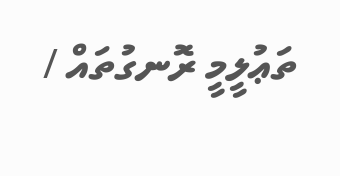ތަޢުލީމީ ރޮނގުތައް /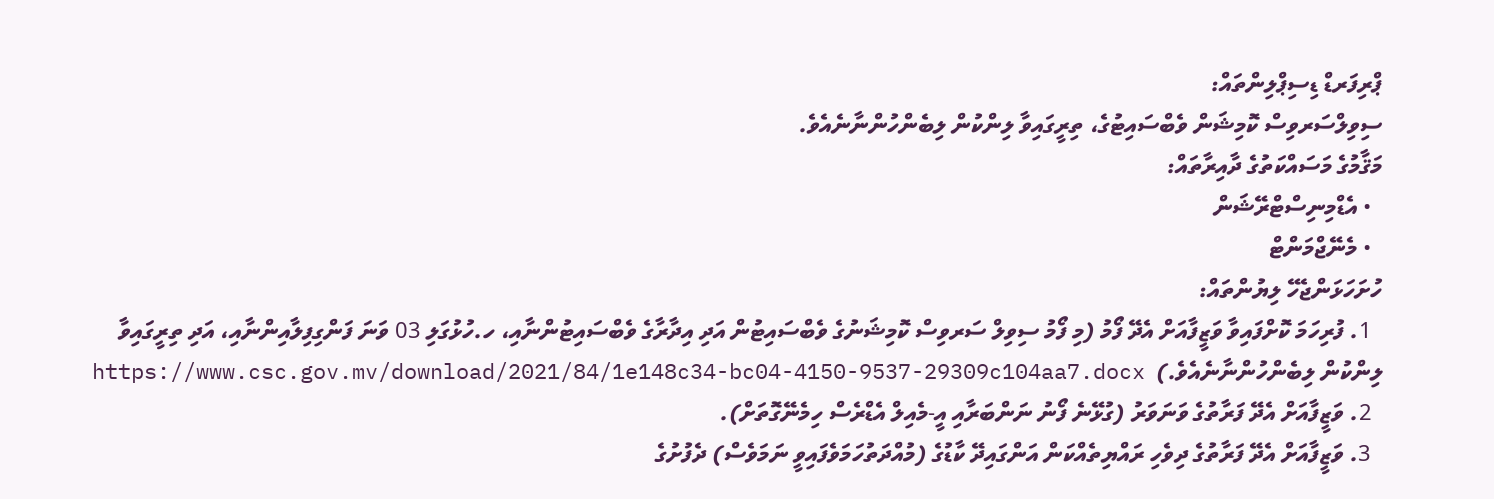ޕްރިފަރޑް ޑިސިޕްލިންތައް:
ސިވިލްސަރވިސް ކޮމިޝަން ވެބްސައިޓުގެ، ތިރީގައިވާ ލިންކުން ލިބެންހުންނާނެއެވެ.
މަޤާމުގެ މަސައްކަތުގެ ދާއިރާތައް:
  • އެޑްމިނިސްޓްރޭޝަން
  • މެނޭޖްމަންޓް
ހުށަހަޅަންޖެހޭ ލިޔުންތައް:
  1. ފުރިހަމަ ކޮށްފައިވާ ވަޒީފާއަށް އެދޭ ފޯމު (މި ފޯމު ސިވިލް ސަރވިސް ކޮމިޝަނުގެ ވެބްސައިޓުން އަދި އިދާރާގެ ވެބްސައިޓުންނާއި، ހ.ހުޅުގަލި 03 ވަނަ ފަންގިފިލާއިންނާއި، އަދި ތިރީގައިވާ ލިންކުން ލިބެންހުންނާނެއެވެ.)  https://www.csc.gov.mv/download/2021/84/1e148c34-bc04-4150-9537-29309c104aa7.docx
  2. ވަޒީފާއަށް އެދޭ ފަރާތުގެ ވަނަވަރު (ގުޅޭނެ ފޯނު ނަންބަރާއި އީ-މެއިލް އެޑްރެސް ހިމެނޭގޮތަށް).
  3. ވަޒީފާއަށް އެދޭ ފަރާތުގެ ދިވެހި ރައްޔިތެއްކަން އަންގައިދޭ ކާޑުގެ (މުއްދަތުހަމަވެފައިވީ ނަމަވެސް) ދެފުށުގެ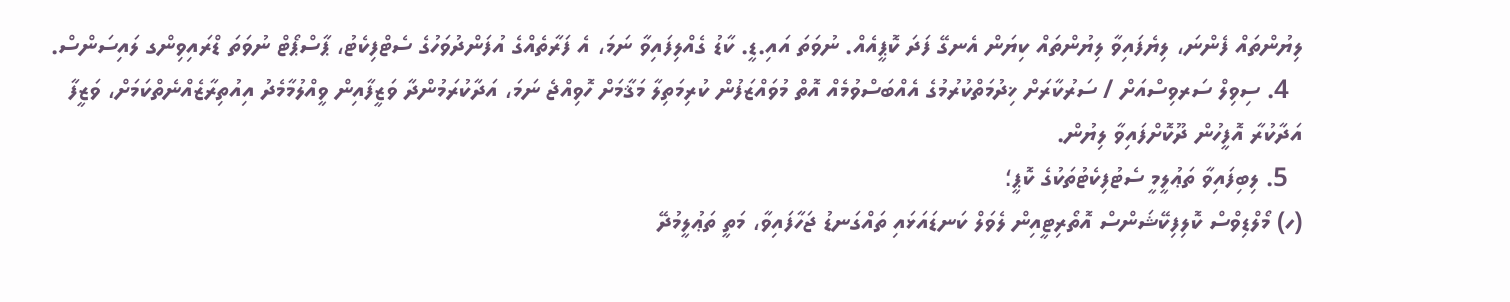ލިޔުންތައް ފެންނަ، ލިޔެފައިވާ ލިޔުންތައް ކިޔަން އެނގޭ ފަދަ ކޮޕީއެއް. ނުވަތަ އައި.ޑީ. ކާޑު ގެއްލިފައިވާ ނަމަ، އެ ފަރާތެއްގެ އުފަންދުވަހުގެ ސެޓްފިކެޓު، ޕާސްޕޯޓް ނުވަތަ ޑްރައިވިންގ ލައިސަންސް.
  4. ސިވިލް ސަރވިސްއަށް / ސަރުކާރަށް ޚިދުމަތްކުރުމުގެ އެއްބަސްވުމެއް އޮތް މުވައްޒަފުން ކުރިމަތިލާ މަޤާމަށް ހޮވިއްޖެ ނަމަ، އަދާކުރަމުންދާ ވަޒީފާއިން ވީއްލުމާމެދު އިއުތިރާޒެއްނެތްކަމަށް، ވަޒީފާ އަދާކުރާ އޮފީހުން ދޫކޮށްފައިވާ ލިޔުން.
  5. ލިބިފައިވާ ތަޢުލީމީ ސެޓުފިކެޓުތަކުގެ ކޮޕީ؛
(ހ) މޯލްޑިވްސް ކޮލިފިކޭޝަންސް އޮތޯރިޓީއިން ލެވަލް ކަނޑައަޅައި ތައްގަނޑު ޖަހާފައިވާ، މަތީ ތަޢުލީމުދޭ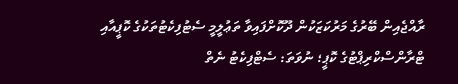ރާއްޖެއިން ބޭރުގެ މަރުކަޒަކުން ދޫކޮށްފައިވާ ތަޢުލީމީ ސެޓުފިކެޓުތަކުގެ ކޮޕީއާއި ޓްރާންސްކްރިޕްޓުގެ ކޮޕީ؛ ނުވަތަ: ސެޓްފިކެޓު ނެތް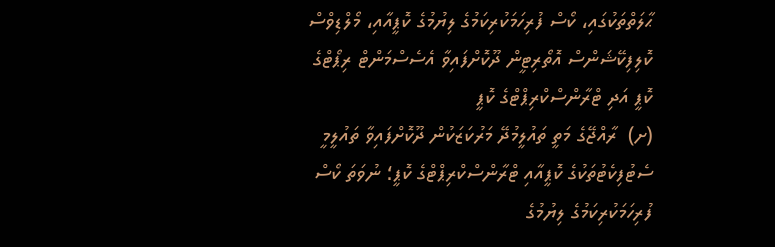ޙާލަތްތަކުގައި، ކޯސް ފުރިހަމަކުރިކަމުގެ ލިޔުމުގެ ކޮޕީއާއި، މޯލްޑިވްސް ކޮލިފިކޭޝަންސް އޮތޯރިޓީން ދޫކޮށްފައިވާ އެސެސްމަންޓް ރިޕޯޓްގެ ކޮޕީ އަދި ޓްރާންސްކްރިޕްޓްގެ ކޮޕީ
(ށ)  ރާއްޖޭގެ މަތީ ތައުލީމުދޭ މަރުކަޒަކުން ދޫކޮށްފައިވާ ތައުލީމީ ސެޓުފިކެޓުތަކުގެ ކޮޕީއާއި ޓްރާންސްކްރިޕްޓްގެ ކޮޕީ؛ ނުވަތަ ކޯސް ފުރިހަމަކުރިކަމުގެ ލިޔުމުގެ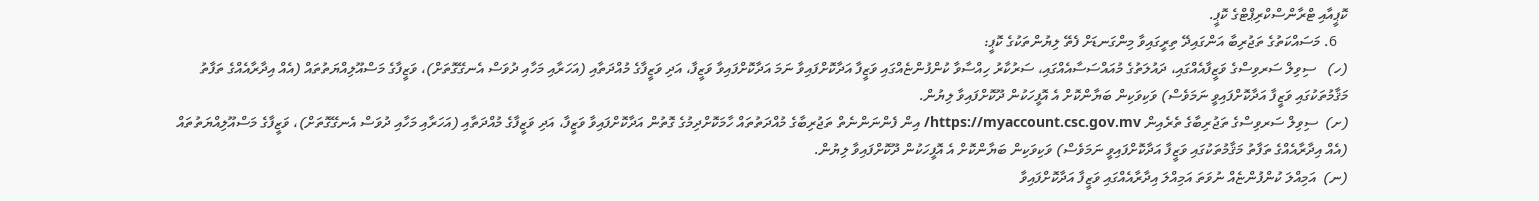ކޮޕީއާއި ޓްރާންސްކްރިޕްޓްގެ ކޮޕީ.
   6. މަސައްކަތުގެ ތަޖުރިބާ އަންގައިދޭ ތިރީގައިވާ މިންގަނޑަށް ފެތޭ ލިޔުންތަކުގެ ކޮޕީ:
(ހ)   ސިވިލް ސަރވިސްގެ ވަޒީފާއެއްގައި، ދައުލަތުގެ މުއައްސަސާއެއްގައި، ސަރުކާރު ހިއްސާވާ ކުންފުންޏެއްގައި ވަޒީފާ އަދާކޮށްފައިވާ ނަމަ އަދާކޮށްފައިވާ ވަޒީފާ، އަދި ވަޒީފާގެ މުއްދަތާއި (އަހަރާއި މަހާއި ދުވަސް އެނގޭގޮތަށް)، ވަޒީފާގެ މަސްއޫލިއްޔަތުތައް (އެއް އިދާރާއެއްގެ ތަފާތު މަޤާމުތަކުގައި ވަޒީފާ އަދާކޮށްފައިވީ ނަމަވެސް) ވަކިވަކިން ބަޔާންކޮށް އެ އޮފީހަކުން ދޫކޮށްފައިވާ ލިޔުން.
(ށ)  ސިވިލް ސަރވިސްގެ ތަޖުރިބާގެ ތެރެއިން https://myaccount.csc.gov.mv/ އިން ފެންނަންނެތް ތަޖުރިބާގެ މުއްދަތުތައް ހާމަކޮށްދިމުގެ ގޮތުން އަދާކޮށްފައިވާ ވަޒީފާ، އަދި ވަޒީފާގެ މުއްދަތާއި (އަހަރާއި މަހާއި ދުވަސް އެނގޭގޮތަށް)، ވަޒީފާގެ މަސްއޫލިއްޔަތުތައް (އެއް އިދާރާއެއްގެ ތަފާތު މަޤާމުތަކުގައި ވަޒީފާ އަދާކޮށްފައިވީ ނަމަވެސް) ވަކިވަކިން ބަޔާންކޮށް އެ އޮފީހަކުން ދޫކޮށްފައިވާ ލިޔުން.
(ނ)  އަމިއްލަ ކުންފުންޏެއް ނުވަތަ އަމިއްލަ އިދާރާއެއްގައި ވަޒީފާ އަދާކޮށްފައިވާ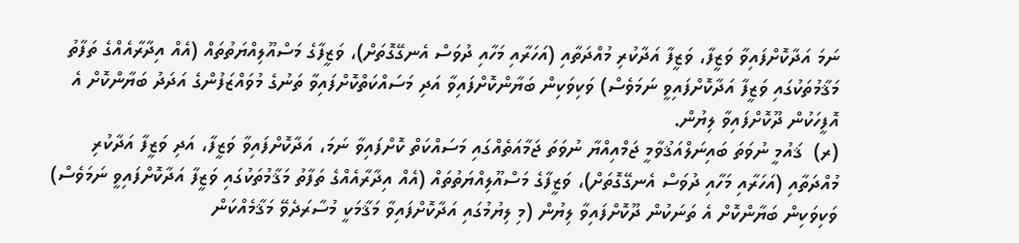ނަމަ އަދާކޮށްފައިވާ ވަޒީފާ، ވަޒީފާ އަދާކުރި މުއްދަތާއި (އަހަރާއި މަހާއި ދުވަސް އެނގޭގޮތަށް)، ވަޒީފާގެ މަސްއޫލިއްޔަތުތައް (އެއް އިދާރާއެއްގެ ތަފާތު މަޤާމުތަކުގައި ވަޒީފާ އަދާކޮށްފައިވީ ނަމަވެސް) ވަކިވަކިން ބަޔާންކޮށްފައިވާ އަދި މަސައްކަތްކޮށްފައިވާ ތަނުގެ މުވައްޒަފުންގެ އަދަދު ބަޔާންކޮށް އެ އޮފީހަކުން ދޫކޮށްފައިވާ ލިޔުން.
(ރ)  ޤައުމީ ނުވަތަ ބައިނަލްއަޤުވާމީ ޖަމްއިއްޔާ ނުވަތަ ޖަމާއަތެއްގައި މަސައްކަތް ކޮށްފައިވާ ނަމަ، އަދާކޮށްފައިވާ ވަޒީފާ، އަދި ވަޒީފާ އަދާކުރި މުއްދަތާއި (އަހަރާއި މަހާއި ދުވަސް އެނގޭގޮތަށް)، ވަޒީފާގެ މަސްއޫލިއްޔަތުތައް (އެއް އިދާރާއެއްގެ ތަފާތު މަޤާމުތަކުގައި ވަޒީފާ އަދާކޮށްފައިވީ ނަމަވެސް) ވަކިވަކިން ބަޔާންކޮށް އެ ތަނަކުން ދޫކޮށްފައިވާ ލިޔުން (މި ލިޔުމުގައި އަދާކޮށްފައިވާ މަޤާމަކީ މުސާރަދެވޭ މަޤާމެއްކަން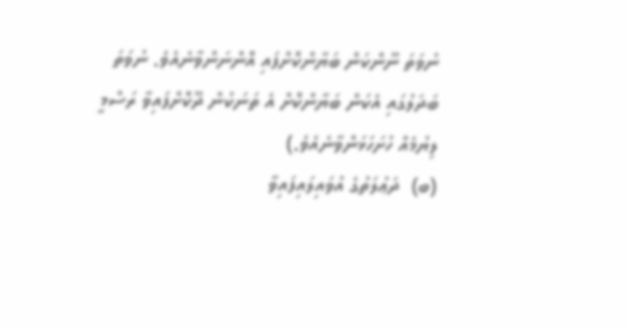ނުވަތަ ނޫންކަން ބަޔާންކޮށްފައި އޮންނަންވާނެއެވެ. ނުވަތަ ބަދަލުގައި އެކަން ބަޔާންކޮށް އެ ތަނަކުން ދޫކޮށްފައިވާ ރަސްމީ ލިޔުމެއް ހުށަހަޅަންވާނެއެވެ.)
(ބ)  ދަޢުލަތުގެ އުވައިލައިފައިވާ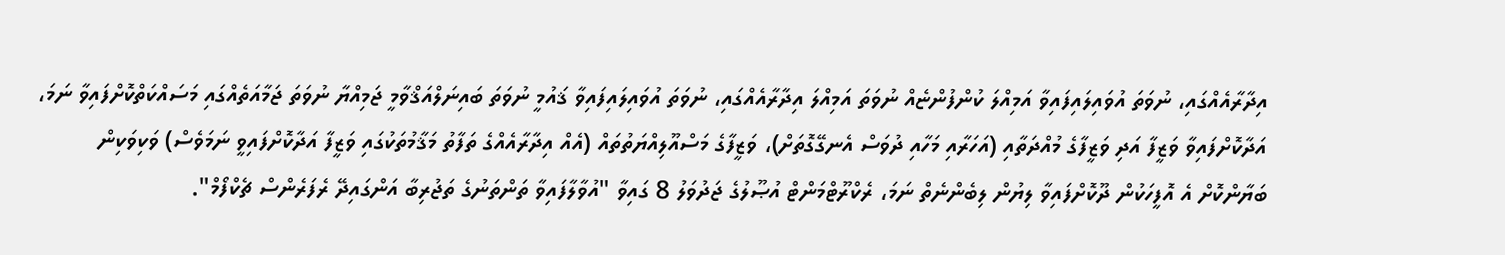އިދާރާއެއްގައި، ނުވަތަ އުވައިލައިފައިވާ އަމިއްލަ ކުންފުންޏެއް ނުވަތަ އަމިއްލަ އިދާރާއެއްގައި، ނުވަތަ އުވައިލައިފައިވާ ޤައުމީ ނުވަތަ ބައިނަލްއަޤްވާމީ ޖަމިއްޔާ ނުވަތަ ޖަމާއަތެއްގައި މަސައްކަތްކޮށްފައިވާ ނަމަ، އަދާކޮށްފައިވާ ވަޒީފާ އަދި ވަޒީފާގެ މުއްދަތާއި (އަހަރާއި މަހާއި ދުވަސް އެނގޭގޮތަށް)، ވަޒީފާގެ މަސްއޫލިއްޔަތުތައް (އެއް އިދާރާއެއްގެ ތަފާތު މަޤާމުތަކުގައި ވަޒީފާ އަދާކޮށްފައިވީ ނަމަވެސް) ވަކިވަކިން ބަޔާންކޮށް އެ އޮފީހަކުން ދޫކޮށްފައިވާ ލިޔުން ލިބެންނެތް ނަމަ، ރެކްރޫޓްމަންޓް އުޞޫލުގެ ޖަދުވަލު 8 ގައިވާ "އުވާލާފައިވާ ތަންތަނުގެ ތަޖުރިބާ އަންގައިދޭ ރެފަރެންސް ޗެކްފޯމް".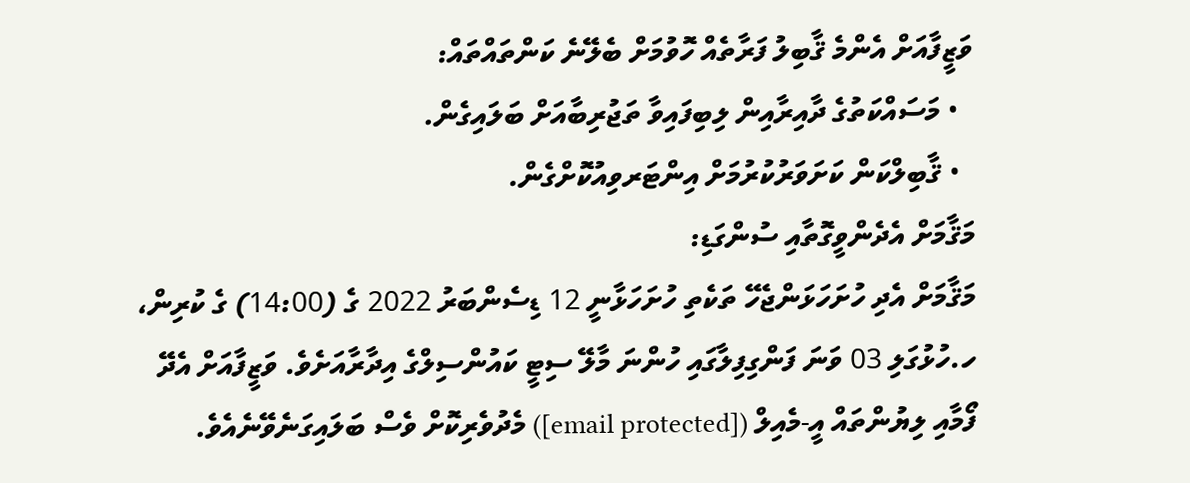ވަޒީފާއަށް އެންމެ ޤާބިލު ފަރާތެއް ހޮވުމަށް ބެލޭނެ ކަންތައްތައް:
  • މަސައްކަތުގެ ދާއިރާއިން ލިބިފައިވާ ތަޖުރިބާއަށް ބަލައިގެން.
  • ޤާބިލްކަން ކަށަވަރުކުރުމަށް އިންޓަރވިއުކޮށްގެން.
މަޤާމަށް އެދެންވީގޮތާއި ސުންގަޑި:
މަޤާމަށް އެދި ހުށަހަޅަންޖެހޭ ތަކެތި ހުށަހަޅާނީ 12 ޑިސެންބަރު 2022 ގެ (14:00) ގެ ކުރިން، ހ.ހުޅުގަލި 03 ވަނަ ފަންގިފިލާގައި ހުންނަ މާލޭ ސިޓީ ކައުންސިލްގެ އިދާރާއަށެވެ. ވަޒީފާއަށް އެދޭ ފޯމާއި ލިޔުންތައް އީ-މެއިލް ([email protected]) މެދުވެރިކޮށް ވެސް ބަލައިގަނެވޭނެއެވެ.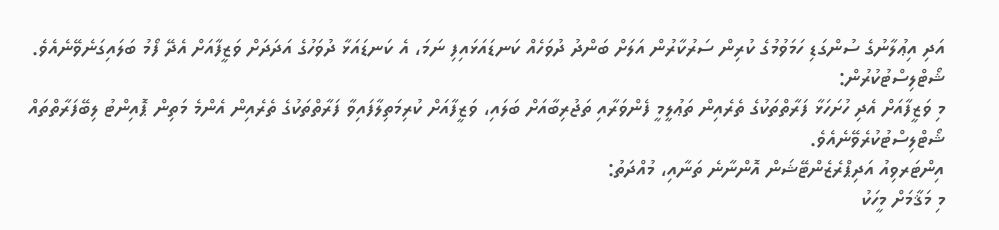އަދި އިޢުލާނުގެ ސުންގަޑި ހަމަވުމުގެ ކުރިން ސަރުކާރުން އަލަށް ބަންދު ދުވަހެއް ކަނޑައަޅައިފި ނަމަ، އެ ކަނޑައަޅާ ދުވަހުގެ އަދަދަށް ވަޒީފާއަށް އެދޭ ފޯމު ބަލައިގަނެވޭނެއެވެ.
ޝޯޓްލިސްޓުކުރުން:
މި ވަޒީފާއަށް އެދި ހުށަހަޅާ ފަރާތްތަކުގެ ތެރެއިން ތަޢުލީމީ ފެންވަރާއި ތަޖުރިބާއަށް ބަލައި، ވަޒީފާއަށް ކުރިމަތިލާފައިވާ ފަރާތްތަކުގެ ތެރެއިން އެންމެ މަތިން ޕޮއިންޓު ލިބޭފަރާތްތައް ޝޯޓްލިސްޓުކުރެވޭނެއެވެ.
އިންޓަރވިއު އަދިޕްރެޒެންޓޭޝަން އޮންނާނެ ތަނާއި، މުއްދަތު:
މި މަޤާމަށް މީހަކު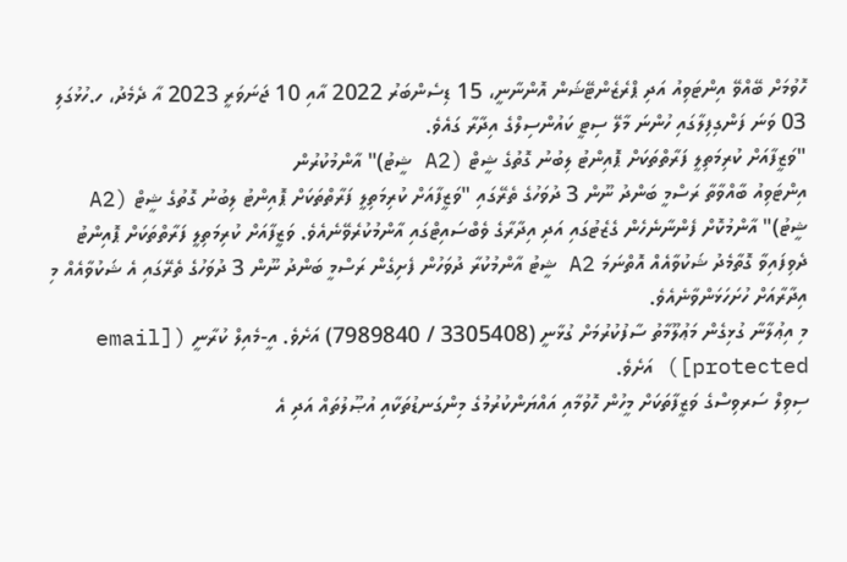ހޮވުމަށް ބޭއްވޭ އިންޓަވިއު އަދި ޕްރެޒެންޓޭޝަން އޮންނާނީ، 15 ޑިސެންބަރު 2022 އާއި 10 ޖަނަވަރީ 2023 އާ ދެމެދު، ހ.ހުޅުގަލި 03 ވަނަ ފަންގިފިލާގައި ހުންނަ މާލޭ ސިޓީ ކައުންސިލްގެ އިދާރާ ގައެވެ.
"ވަޒީފާއަށް ކުރިމަތިލީ ފަރާތްތަކަށް ޕޮއިންޓު ލިބުނު ގޮތުގެ ޝީޓް (A2 ޝީޓު)" އާންމުކުރުން
އިންޓަވިއު ބާއްވާތާ ރަސްމީ ބަންދު ނޫން 3 ދުވަހުގެ ތެރޭގައި "ވަޒީފާއަށް ކުރިމަތިލީ ފަރާތްތަކަށް ޕޮއިންޓު ލިބުނު ގޮތުގެ ޝީޓް (A2 ޝީޓު)" އާންމުކޮށް ފެންނާނެހެން ގެޒެޓުގައި އަދި އިދާރާގެ ވެބްސައިޓްގައި އާންމުކުރެވޭނެއެވެ. ވަޒީފާއަށް ކުރިމަތިލީ ފަރާތްތަކަށް ޕޮއިންޓު ދެވިފައިވާ ގޮތާމެދު ޝަކުވާއެއް އޮތްނަމަ A2 ޝީޓު އާންމުކުރާ ދުވަހުން ފެށިގެން ރަސްމީ ބަންދު ނޫން 3 ދުވަހުގެ ތެރޭގައި އެ ޝަކުވާއެއް މި އިދާރާއަށް ހުށަހަޅަންވާނެއެވެ.
މި އިޢުލާނާ ގުޅިގެން މަޢުލޫމާތު ސާފުކުރުމަށް ގުޅާނީ (3305408 / 7989840) އަށެވެ. އީ-މެއިލް ކުރާނީ ([email protected]) އަށެވެ.
ސިވިލް ސަރވިސްގެ ވަޒީފާތަކަށް މީހުން ހޮވުމާއި އައްޔަންކުރުމުގެ މިންގަނޑުތަކާއި އުޞޫލުތައް އަދި އެ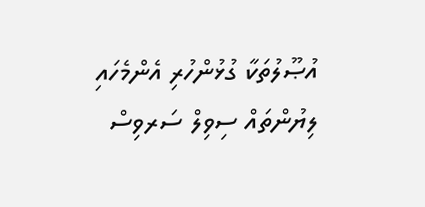އުޞޫލުތަކާ ގުޅުންހުރި އެންމެހައި ލިޔުންތައް ސިވިލް ސަރވިސް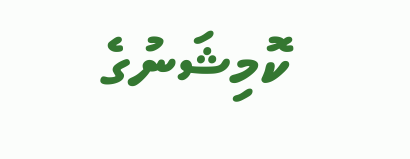ކޮމިޝަނުގެ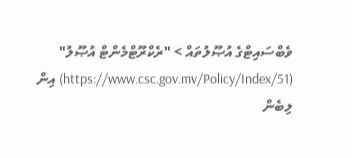ވެބްސައިޓްގެ އުޞޫލުތައް > "ރެކްރޫޓްމެންޓް އުޞޫލު" (https://www.csc.gov.mv/Policy/Index/51) އިން ލިބެން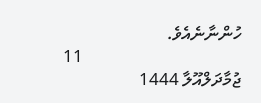ހުންނާނެއެވެ.
                                    11 ޖުމާދަލްއޫލާ 1444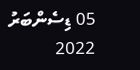05 ޑިސެންބަރު 2022